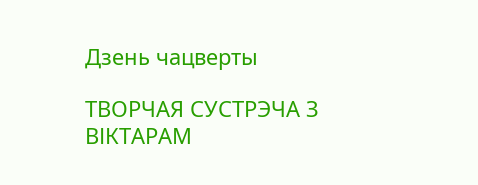Дзень чацверты

ТВОРЧАЯ СУСТРЭЧА З ВІКТАРАМ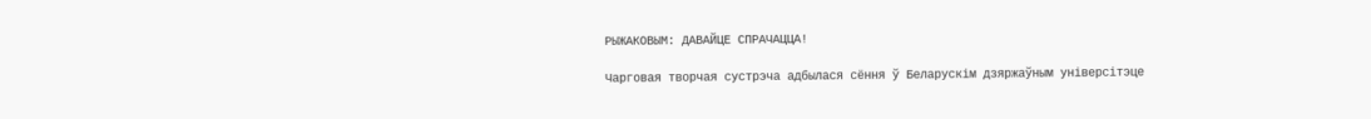РЫЖАКОВЫМ: ДАВАЙЦЕ СПРАЧАЦЦА!

Чарговая творчая сустрэча адбылася сёння ў Беларускім дзяржаўным універсітэце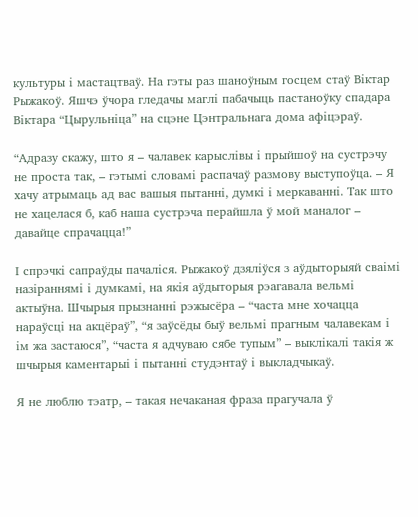культуры і мастацтваў. На гэты раз шаноўным госцем стаў Віктар Рыжакоў. Яшчэ ўчора гледачы маглі пабачыць пастаноўку спадара Віктара “Цырульніца” на сцэне Цэнтральнага дома афіцэраў.

“Адразу скажу, што я – чалавек карыслівы і прыйшоў на сустрэчу не проста так, – гэтымі словамі распачаў размову выступоўца. – Я хачу атрымаць ад вас вашыя пытанні, думкі і меркаванні. Так што не хацелася б, каб наша сустрэча перайшла ў мой маналог – давайце спрачацца!”

І спрэчкі сапраўды пачаліся. Рыжакоў дзяліўся з аўдыторыяй сваімі назіраннямі і думкамі, на якія аўдыторыя рэагавала вельмі актыўна. Шчырыя прызнанні рэжысёра – “часта мне хочацца нараўсці на акцёраў”, “я заўсёды быў вельмі прагным чалавекам і ім жа застаюся”, “часта я адчуваю сябе тупым” – выклікалі такія ж шчырыя каментарыі і пытанні студэнтаў і выкладчыкаў.

Я не люблю тэатр, – такая нечаканая фраза прагучала ў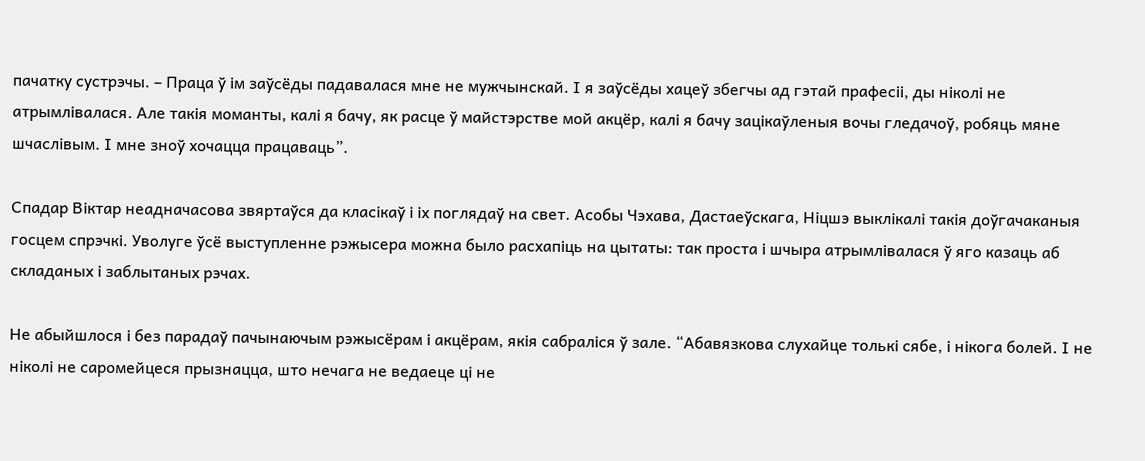пачатку сустрэчы. – Праца ў ім заўсёды падавалася мне не мужчынскай. І я заўсёды хацеў збегчы ад гэтай прафесіі, ды ніколі не атрымлівалася. Але такія моманты, калі я бачу, як расце ў майстэрстве мой акцёр, калі я бачу зацікаўленыя вочы гледачоў, робяць мяне шчаслівым. І мне зноў хочацца працаваць”.

Спадар Віктар неадначасова звяртаўся да класікаў і іх поглядаў на свет. Асобы Чэхава, Дастаеўскага, Ніцшэ выклікалі такія доўгачаканыя госцем спрэчкі. Уволуге ўсё выступленне рэжысера можна было расхапіць на цытаты: так проста і шчыра атрымлівалася ў яго казаць аб складаных і заблытаных рэчах.

Не абыйшлося і без парадаў пачынаючым рэжысёрам і акцёрам, якія сабраліся ў зале. “Абавязкова слухайце толькі сябе, і нікога болей. І не ніколі не саромейцеся прызнацца, што нечага не ведаеце ці не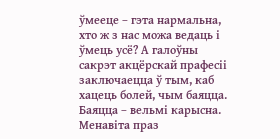ўмееце – гэта нармальна, хто ж з нас можа ведаць і ўмець усё? А галоўны сакрэт акцёрскай прафесіі заключаецца ў тым, каб хацець болей, чым баяцца. Баяцца – вельмі карысна. Менавіта праз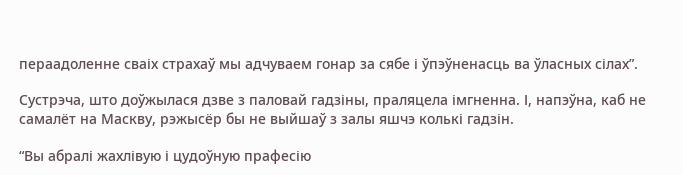пераадоленне сваіх страхаў мы адчуваем гонар за сябе і ўпэўненасць ва ўласных сілах”.

Сустрэча, што доўжылася дзве з паловай гадзіны, праляцела імгненна. І, напэўна, каб не самалёт на Маскву, рэжысёр бы не выйшаў з залы яшчэ колькі гадзін.

“Вы абралі жахлівую і цудоўную прафесію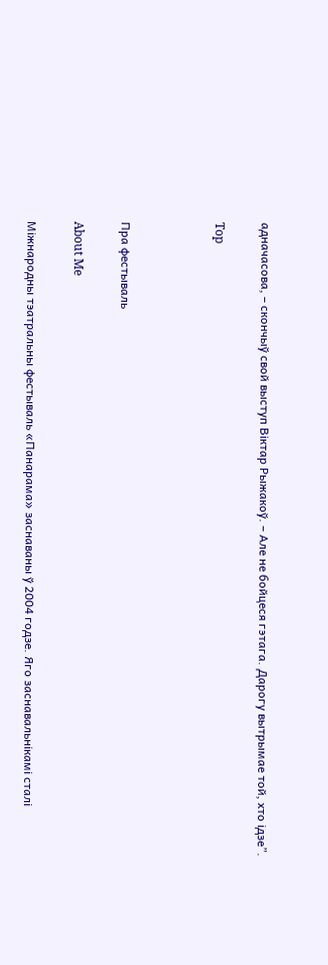адначасова, – скончыў свой выступ Віктар Рыжакоў. – Але не бойцеся гэтага. Дарогу вытрымае той, хто ідзе”.

Top



Пра фестываль

About Me

Міжнародны тэатральны фестываль «Панарама» заснаваны ў 2004 годзе. Яго заснавальнікамі сталі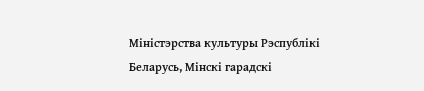Міністэрства культуры Рэспублікі Беларусь, Мінскі гарадскі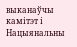выканаўчы камітэт і Нацыянальны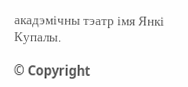акадэмічны тэатр імя Янкі Купалы.

© Copyright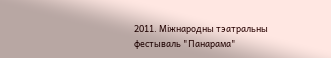2011. Міжнародны тэатральны фестываль "Панарама"